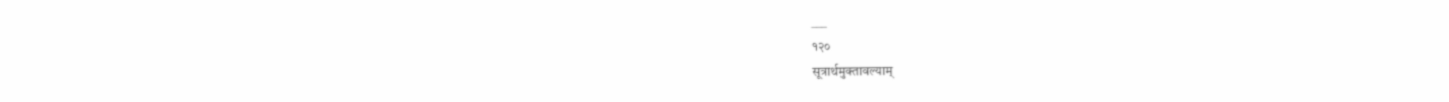___
१२०
सूत्रार्थमुक्तावल्याम्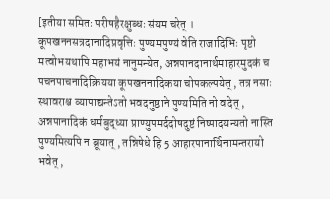[इतीया समितः परीषहैरक्षुब्धः संयम चरेत् । कूपखननसत्रदानादिप्रवृत्तिः पुण्यमपुण्यं वेति राजादिभिः पृष्टो मत्वोभयथापि महाभयं नानुमन्येत, अन्नपानदानार्थमाहारमुदकं च पचनपाचनादिक्रियया कूपखननादिकया चोपकल्पयेत् , तत्र नसाः स्थावराश्च व्यापाद्यन्तेऽतो भवदनुष्ठाने पुण्यमिति नो वदेत् , अन्नपानादिकं धर्मबुद्ध्या प्राण्युपमर्ददोषदुष्टं निष्पादयन्यतो नास्ति पुण्यमित्यपि न ब्रूयात् , तन्निषेधे हि 5 आहारपानार्थिनामन्तरायो भवेत् ,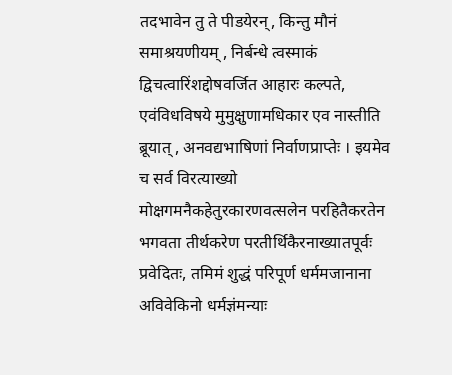तदभावेन तु ते पीडयेरन्, किन्तु मौनं समाश्रयणीयम् , निर्बन्धे त्वस्माकं द्विचत्वारिंशद्दोषवर्जित आहारः कल्पते, एवंविधविषये मुमुक्षुणामधिकार एव नास्तीति ब्रूयात् , अनवद्यभाषिणां निर्वाणप्राप्तेः । इयमेव च सर्व विरत्याख्यो मोक्षगमनैकहेतुरकारणवत्सलेन परहितैकरतेन भगवता तीर्थकरेण परतीर्थिकैरनाख्यातपूर्वः प्रवेदितः, तमिमं शुद्धं परिपूर्ण धर्ममजानाना अविवेकिनो धर्मज्ञंमन्याः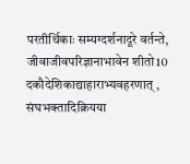परतीर्थिकाः सम्यग्दर्शनादूरे वर्तन्ते, जीवाजीवपरिज्ञानाभावेन शीतो10 दकौदेशिकाद्याहाराभ्यवहरणात् , संघभक्तादिक्रियया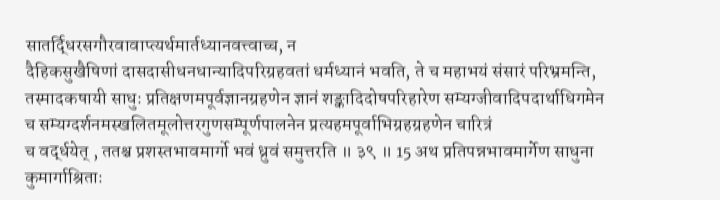सातर्द्धिरसगौरवावाप्त्यर्थमार्तध्यानवत्त्वाच्च, न
दैहिकसुखैषिणां दासदासीधनधान्यादिपरिग्रहवतां धर्मध्यानं भवति, ते च महाभयं संसारं परिभ्रमन्ति, तस्मादकषायी साधुः प्रतिक्षणमपूर्वज्ञानग्रहणेन ज्ञानं शङ्कादिदोषपरिहारेण सम्यग्जीवादिपदार्थाधिगमेन च सम्यग्दर्शनमस्खलितमूलोत्तरगुणसम्पूर्णपालनेन प्रत्यहमपूर्वाभिग्रहग्रहणेन चारित्रं
च वर्द्धयेत् , ततश्च प्रशस्तभावमार्गो भवं ध्रुवं समुत्तरति ॥ ३९ ॥ 15 अथ प्रतिपन्नभावमार्गेण साधुना कुमार्गाश्रिताः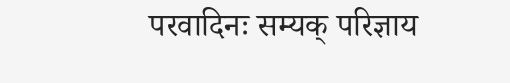परवादिनः सम्यक् परिज्ञाय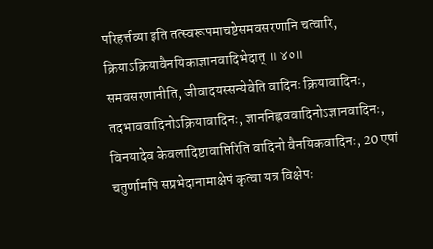परिहर्त्तव्या इति तत्स्वरूपमाचष्टेसमवसरणानि चत्वारि, क्रियाऽक्रियावैनयिकाज्ञानवादिभेदात् ॥ ४०॥
समवसरणानीति, जीवादयस्सन्येवेति वादिनः क्रियावादिनः, तदभाववादिनोऽक्रियावादिनः, ज्ञाननिह्नववादिनोऽज्ञानवादिनः, विनयादेव केवलादिष्टावाप्तिरिति वादिनो वैनयिकवादिनः, 20 एषां चतुर्णामपि सप्रभेदानामाक्षेपं कृत्वा यत्र विक्षेपः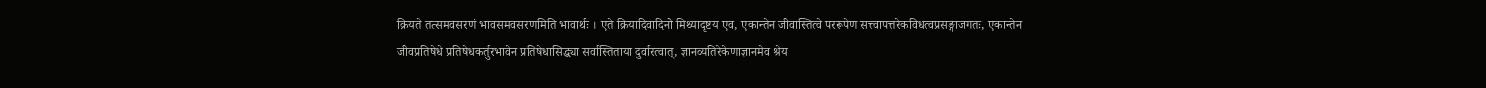क्रियते तत्समवसरणं भावसमवसरणमिति भावार्थः । एते क्रियादिवादिनो मिथ्यादृष्टय एव, एकान्तेन जीवास्तित्वे पररूपेण सत्त्वापत्तरेकविधत्वप्रसङ्गाजगतः, एकान्तेन जीवप्रतिषेधे प्रतिषेधकर्तुरभावेन प्रतिषेधासिद्ध्या सर्वास्तिताया दुर्वारत्वात्, ज्ञानव्यतिरेकेणाज्ञानमेव श्रेय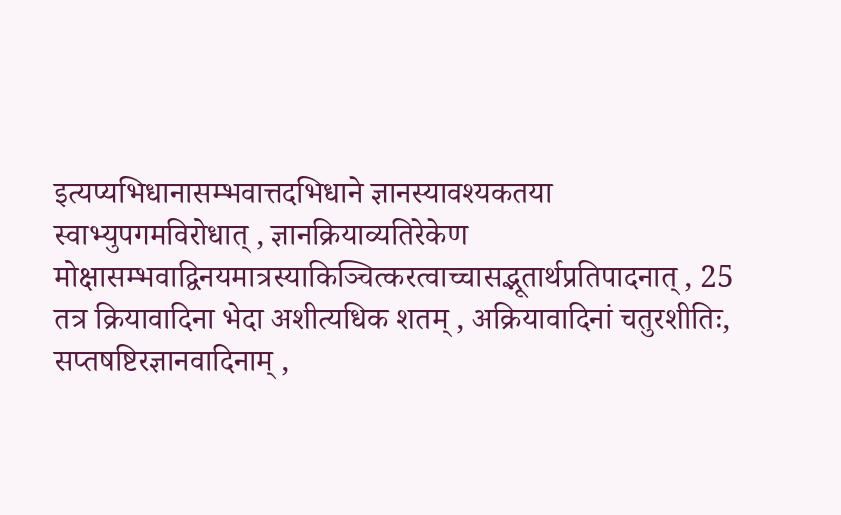इत्यप्यभिधानासम्भवात्तदभिधाने ज्ञानस्यावश्यकतया स्वाभ्युपगमविरोधात् , ज्ञानक्रियाव्यतिरेकेण मोक्षासम्भवाद्विनयमात्रस्याकिञ्चित्करत्वाच्चासद्भूतार्थप्रतिपादनात् , 25 तत्र क्रियावादिना भेदा अशीत्यधिक शतम् , अक्रियावादिनां चतुरशीतिः, सप्तषष्टिरज्ञानवादिनाम् ,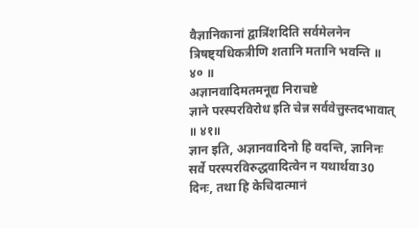वैज्ञानिकानां द्वात्रिंशदिति सर्वमेलनेन त्रिषष्ट्यधिकत्रीणि शतानि मतानि भवन्ति ॥ ४० ॥
अज्ञानवादिमतमनूद्य निराचष्टे
ज्ञाने परस्परविरोध इति चेन्न सर्ववेत्तुस्तदभावात् ॥ ४१॥
ज्ञान इति, अज्ञानवादिनो हि वदन्ति, ज्ञानिनः सर्वे परस्परविरुद्धवादित्वेन न यथार्थवा30 दिनः, तथा हि केचिदात्मानं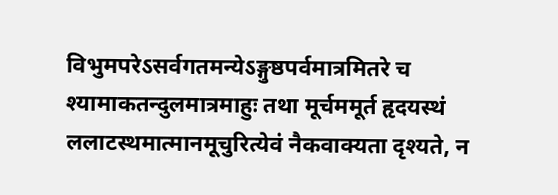विभुमपरेऽसर्वगतमन्येऽङ्गुष्ठपर्वमात्रमितरे च श्यामाकतन्दुलमात्रमाहुः तथा मूर्चममूर्त हृदयस्थं ललाटस्थमात्मानमूचुरित्येवं नैकवाक्यता दृश्यते, न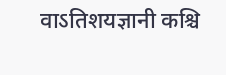वाऽतिशयज्ञानी कश्चि